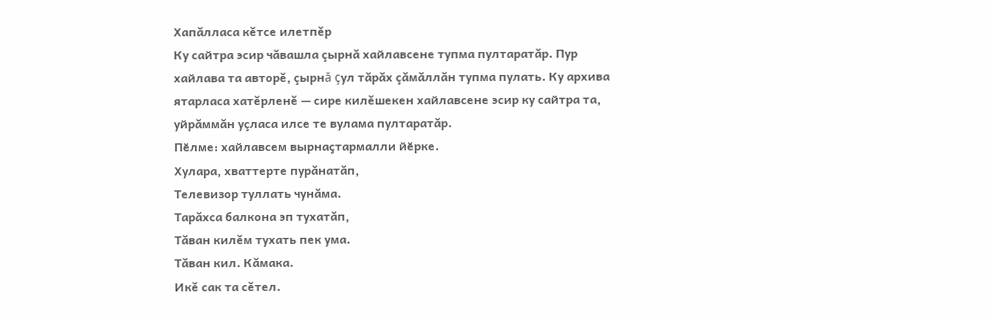Хапăлласа кĕтсе илетпĕр
Ку сайтра эсир чăвашла çырнă хайлавсене тупма пултаратăр. Пур
хайлава та авторĕ, çырнă çул тăрăх çăмăллăн тупма пулать. Ку архива
ятарласа хатĕрленĕ — сире килĕшекен хайлавсене эсир ку сайтра та,
уйрăммăн уçласа илсе те вулама пултаратăр.
Пӗлме: хайлавсем вырнаҫтармалли йӗрке.
Хулара, хваттерте пурăнатăп,
Телевизор туллать чунăма.
Тарăхса балкона эп тухатăп,
Тăван килĕм тухать пек ума.
Тăван кил. Кăмака.
Икĕ сак та сĕтел.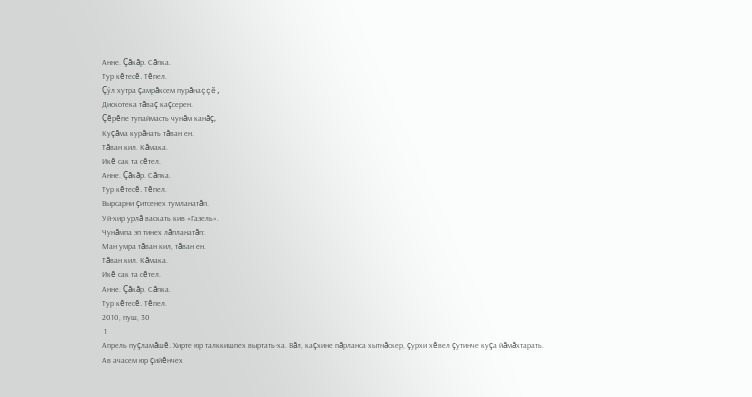Анне. Çăкăр. Сăпка.
Тур кĕтесĕ. Тĕпел.
Çӳл хутра çамрăксем пурăнаççĕ,
Дискотека тăваç каçсерен.
Çĕрĕпе тупаймасть чунăм канăç,
Куçăма курăнать тăван ен.
Тăван кил. Кăмака.
Икĕ сак та сĕтел.
Анне. Çăкăр. Сăпка.
Тур кĕтесĕ. Тĕпел.
Вырсарни çитсенех тумланатăп.
Уй-хир урлă васкать кив «Газель».
Чунăмпа эп тинех лăпланатăп:
Ман умра тăван кил, тăван ен.
Тăван кил. Кăмака.
Икĕ сак та сĕтел.
Анне. Çăкăр. Сăпка.
Тур кĕтесĕ. Тĕпел.
2010, пуш, 30
 1
Апрель пуçламăшĕ. Хирте юр талккишпех выртать-ха. Вăл, каçхине пăрланса хытнăскер, çурхи хĕвел çутинче куçа йăмăхтарать. Ав ачасем юр çийĕнчех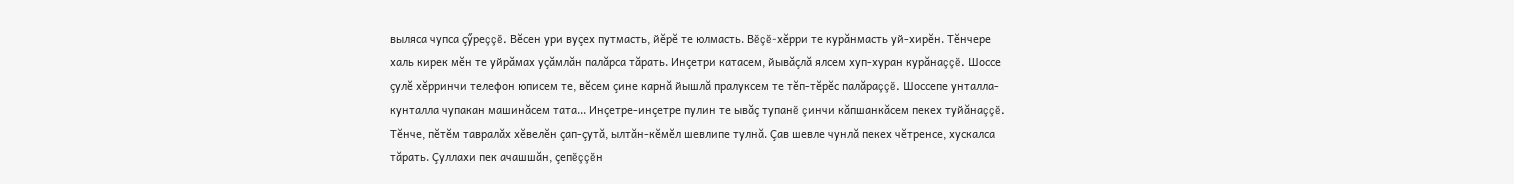выляса чупса çӳреççĕ. Вĕсен ури вуçех путмасть, йĕрĕ те юлмасть. Вĕçĕ-хĕрри те курăнмасть уй-хирĕн. Тĕнчере халь кирек мĕн те уйрăмах уçăмлăн палăрса тăрать. Инçетри катасем, йывăçлă ялсем хуп-хуран курăнаççĕ. Шоссе çулĕ хĕрринчи телефон юписем те, вĕсем çине карнă йышлă пралуксем те тĕп-тĕрĕс палăраççĕ. Шоссепе унталла-кунталла чупакан машинăсем тата... Инçетре-инçетре пулин те ывăç тупанĕ çинчи кăпшанкăсем пекех туйăнаççĕ. Тĕнче, пĕтĕм тавралăх хĕвелĕн çап-çутă, ылтăн-кĕмĕл шевлипе тулнă. Çав шевле чунлă пекех чĕтренсе, хускалса тăрать. Çуллахи пек ачашшăн, çепĕççĕн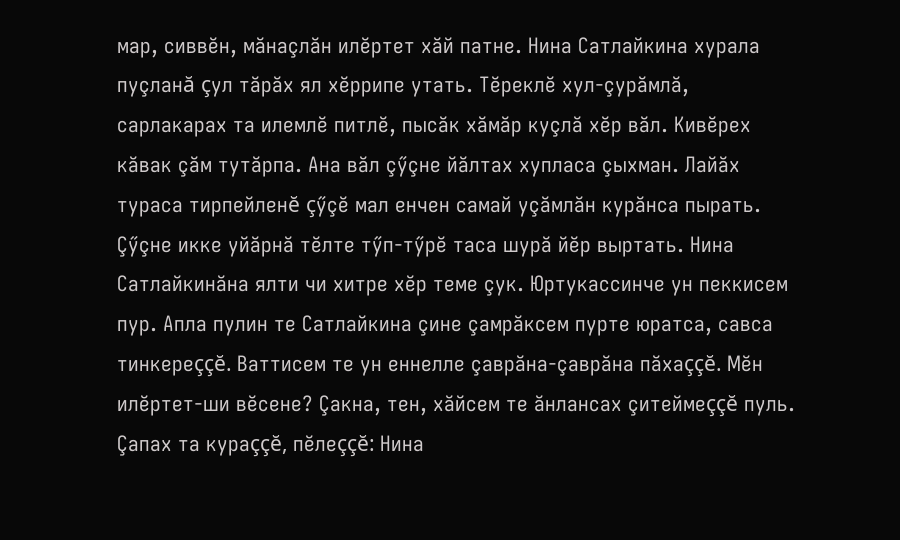мар, сиввĕн, мăнаçлăн илĕртет хăй патне. Нина Сатлайкина хурала пуçланă çул тăрăх ял хĕррипе утать. Тĕреклĕ хул-çурăмлă, сарлакарах та илемлĕ питлĕ, пысăк хăмăр куçлă хĕр вăл. Кивĕрех кăвак çăм тутăрпа. Ана вăл çӳçне йăлтах хупласа çыхман. Лайăх тураса тирпейленĕ çӳçĕ мал енчен самай уçăмлăн курăнса пырать. Çӳçне икке уйăрнă тĕлте тӳп-тӳрĕ таса шурă йĕр выртать. Нина Сатлайкинăна ялти чи хитре хĕр теме çук. Юртукассинче ун пеккисем пур. Апла пулин те Сатлайкина çине çамрăксем пурте юратса, савса тинкереççĕ. Ваттисем те ун еннелле çаврăна-çаврăна пăхаççĕ. Мĕн илĕртет-ши вĕсене? Çакна, тен, хăйсем те ăнлансах çитеймеççĕ пуль. Çапах та кураççĕ, пĕлеççĕ: Нина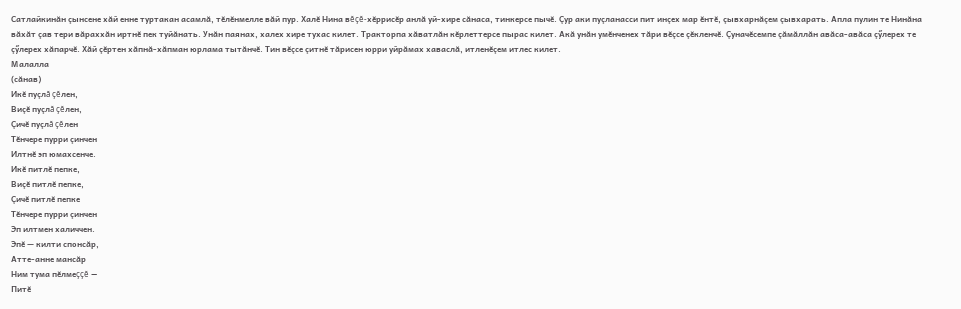Сатлайкинăн çынсене хăй енне туртакан асамлă, тĕлĕнмелле вăй пур. Халĕ Нина вĕçĕ-хĕррисĕр анлă уй-хире сăнаса, тинкерсе пычĕ. Çур аки пуçланасси пит инçех мар ĕнтĕ, çывхарнăçем çывхарать. Апла пулин те Нинăна вăхăт çав тери вăраххăн иртнĕ пек туйăнать. Унăн паянах, халех хире тухас килет. Тракторпа хăватлăн кĕрлеттерсе пырас килет. Акă унăн умĕнченех тăри вĕçсе çĕкленчĕ. Çуначĕсемпе çăмăллăн авăса-авăса çӳлерех те çӳлерех хăпарчĕ. Хăй çĕртен хăпнă-хăпман юрлама тытăнчĕ. Тин вĕçсе çитнĕ тăрисен юрри уйрăмах хаваслă, итленĕçем итлес килет.
Малалла
(сăнав)
Икĕ пуçлă çĕлен,
Виçĕ пуçлă çĕлен,
Çичĕ пуçлă çĕлен
Тĕнчере пурри çинчен
Илтнĕ эп юмахсенче.
Икĕ питлĕ пепке,
Виçĕ питлĕ пепке,
Çичĕ питлĕ пепке
Тĕнчере пурри çинчен
Эп илтмен халиччен.
Эпĕ — килти спонсăр,
Атте-анне мансăр
Ним тума пĕлмеççĕ —
Питĕ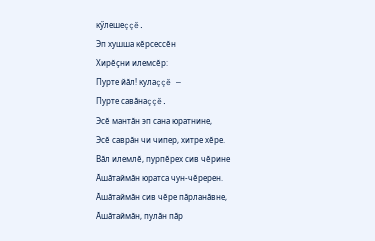кӳлешеççĕ.
Эп хушша кĕрсессĕн
Хирĕçни илемсĕр:
Пурте йăл! кулаççĕ —
Пурте савăнаççĕ.
Эсĕ мантăн эп сана юратнине,
Эсĕ саврăн чи чипер, хитре хĕре.
Вăл илемлĕ, пурпĕрех сив чĕрине
Ăшăтаймăн юратса чун-чĕререн.
Ăшăтаймăн сив чĕре пăрланăвне,
Ăшăтаймăн, пулăн пăр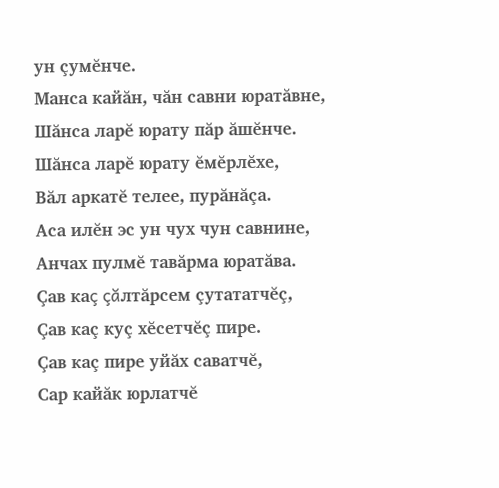ун çумĕнче.
Манса кайăн, чăн савни юратăвне,
Шăнса ларĕ юрату пăр ăшĕнче.
Шăнса ларĕ юрату ĕмĕрлĕхе,
Вăл аркатĕ телее, пурăнăçа.
Аса илĕн эс ун чух чун савнине,
Анчах пулмĕ тавăрма юратăва.
Çав каç çăлтăрсем çутататчĕç,
Çав каç куç хĕсетчĕç пире.
Çав каç пире уйăх саватчĕ,
Сар кайăк юрлатчĕ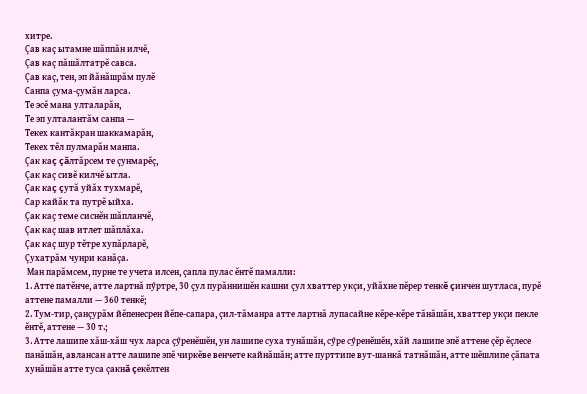хитре.
Çав каç ытамне шăппăн илчĕ,
Çав каç пăшăлтатрĕ савса.
Çав каç, тен, эп йăнăшрăм пулĕ
Санпа çума-çумăн ларса.
Те эсĕ мана улталарăн,
Те эп улталантăм санпа —
Текех кантăкран шаккамарăн,
Текех тĕл пулмарăн манпа.
Çак каç çăлтăрсем те çунмарĕç,
Çак каç сивĕ килчĕ ытла.
Çак каç çутă уйăх тухмарĕ,
Сар кайăк та путрĕ ыйха.
Çак каç теме сиснĕн шăпланчĕ,
Çак каç шав итлет шăплăха.
Çак каç шур тĕтре хупăрларĕ,
Çухатрăм чунри канăçа.
 Ман парăмсем, пурне те учета илсен, çапла пулас ĕнтĕ памалли:
1. Атте патĕнче, атте лартнă пӳртре, 30 çул пурăннишĕн кашни çул хваттер укçи, уйăхне пĕрер тенкĕ çинчен шутласа, пурĕ аттене памалли — 360 тенкĕ;
2. Тум-тир, çанçурăм йĕпенесрен йĕпе-сапара, çил-тăманра атте лартнă лупасайне кĕре-кĕре тăнăшăн, хваттер укçи пекле ĕнтĕ, аттене — 30 т.;
3. Атте лашипе хăш-хăш чух ларса çӳренĕшĕн, ун лашипе суха тунăшăн, сӳре сӳренĕшĕн, хăй лашипе эпĕ аттене çĕр ĕçлесе панăшăн, авлансан атте лашипе эпĕ чиркĕве венчете кайнăшăн; атте пурттипе вут-шанкă татнăшăн, атте шĕшлипе çăпата хунăшăн атте туса çакнă çекĕлтен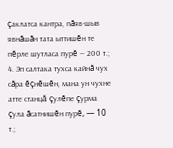çаклатса кантра, пăяв-шыв явнăшăн тата ыттишĕн те пĕрле шутласа пурĕ — 200 т.;
4. Эп салтака тухса кайнă чух сăра ĕçнĕшĕн, мана ун чухне атте станцă çулĕпе çурма çула ăсатнишĕн пурĕ, — 10 т.;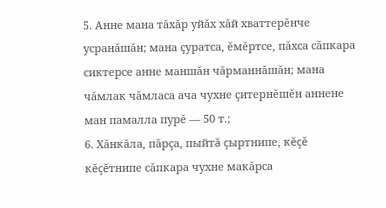5. Анне мана тăхăр уйăх хăй хваттерĕнче усранăшăн; мана çуратса, ĕмĕртсе, пăхса сăпкара сиктерсе анне маншăн чăрманнăшăн; мана чăмлак чăмласа ача чухне çитернĕшĕн аннене ман памалла пурĕ — 50 т.;
6. Хăнкăла, пăрçа, пыйтă çыртнипе, кĕçĕ кĕçĕтнипе сăпкара чухне макăрса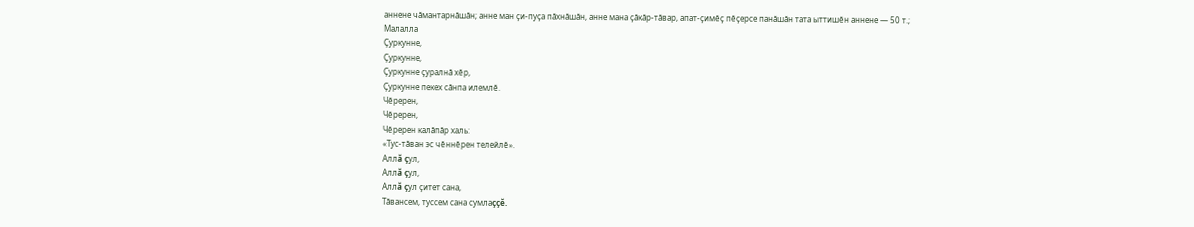аннене чăмантарнăшăн; анне ман çи-пуçа пăхнăшăн, анне мана çăкăр-тăвар, апат-çимĕç пĕçерсе панăшăн тата ыттишĕн аннене — 50 т.;
Малалла
Çуркунне,
Çуркунне,
Çуркунне çуралнă хĕр,
Çуркунне пекех сăнпа илемлĕ.
Чĕререн,
Чĕререн,
Чĕререн калăпăр халь:
«Тус-тăван эс чĕннĕрен телейлĕ».
Аллă çул,
Аллă çул,
Аллă çул çитет сана,
Тăвансем, туссем сана сумлаççĕ.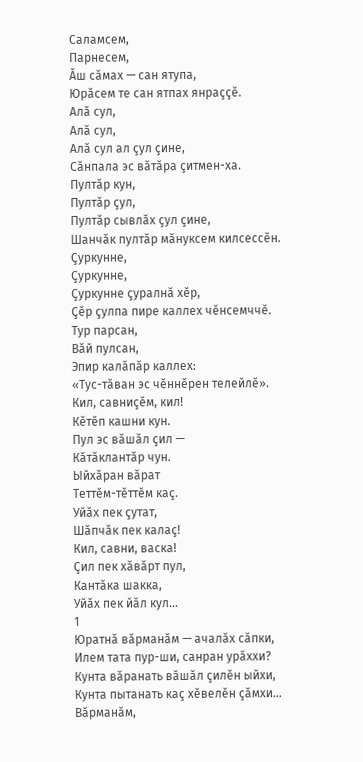Саламсем,
Парнесем,
Ăш сăмах — сан ятупа,
Юрăсем те сан ятпах янраççĕ.
Алă сул,
Алă сул,
Алă сул ал çул çине,
Сăнпала эс вăтăра çитмен-ха.
Пултăр кун,
Пултăр çул,
Пултăр сывлăх çул çине,
Шанчăк пултăр мăнуксем килсессĕн.
Çуркунне,
Çуркунне,
Çуркунне çуралнă хĕр,
Çĕр çулпа пире каллех чĕнсемччĕ.
Тур парсан,
Вăй пулсан,
Эпир калăпăр каллех:
«Тус-тăван эс чĕннĕрен телейлĕ».
Кил, савниçĕм, кил!
Кĕтĕп кашни кун.
Пул эс вăшăл çил —
Кăтăклантăр чун.
Ыйхăран вăрат
Теттĕм-тĕттĕм каç.
Уйăх пек çутат,
Шăпчăк пек калаç!
Кил, савни, васка!
Çил пек хăвăрт пул,
Кантăка шакка,
Уйăх пек йăл кул...
1
Юратнă вăрманăм — ачалăх сăпки,
Илем тата пур-ши, санран урăххи?
Кунта вăранать вăшăл çилĕн ыйхи,
Кунта пытанать каç хĕвелĕн çăмхи...
Вăрманăм,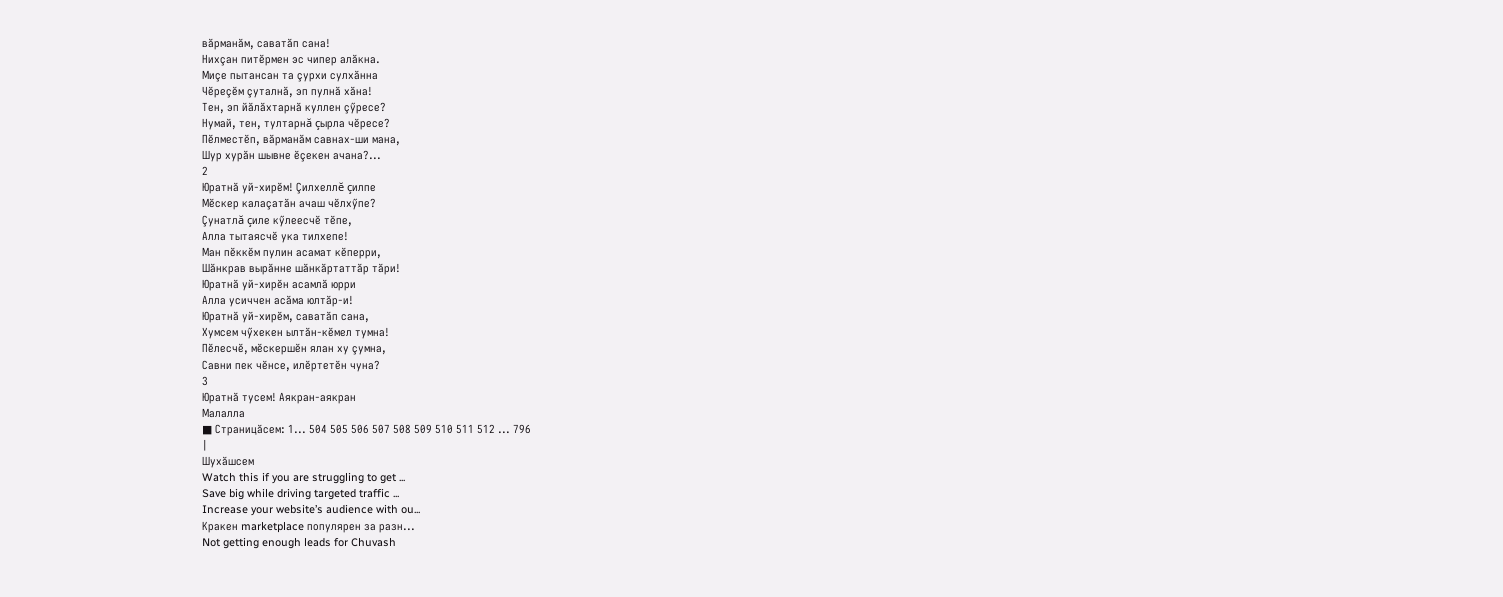вăрманăм, саватăп сана!
Нихçан питĕрмен эс чипер алăкна.
Миçе пытансан та çурхи сулхăнна
Чĕреçĕм çуталнă, эп пулнă хăна!
Тен, эп йăлăхтарнă куллен çӳресе?
Нумай, тен, тултарнă çырла чĕресе?
Пĕлместĕп, вăрманăм савнах-ши мана,
Шур хурăн шывне ĕçекен ачана?...
2
Юратнă уй-хирĕм! Çилхеллĕ çилпе
Мĕскер калаçатăн ачаш чĕлхӳпе?
Çунатлă çиле кӳлеесчĕ тĕпе,
Алла тытаясчĕ ука тилхепе!
Ман пĕккĕм пулин асамат кĕперри,
Шăнкрав вырăнне шăнкăртаттăр тăри!
Юратнă уй-хирĕн асамлă юрри
Алла усиччен асăма юлтăр-и!
Юратнă уй-хирĕм, саватăп сана,
Хумсем чӳхекен ылтăн-кĕмел тумна!
Пĕлесчĕ, мĕскершĕн ялан ху çумна,
Савни пек чĕнсе, илĕртетĕн чуна?
3
Юратнă тусем! Аякран-аякран
Малалла
■ Страницăсем: 1... 504 505 506 507 508 509 510 511 512 ... 796
|
Шухăшсем
Watch this if you are struggling to get ...
Save big while driving targeted traffic ...
Increase your website’s audience with ou...
Кракен marketplace популярен за разн...
Not getting enough leads for Chuvash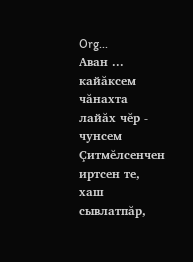Org...
Аван ...
кайăксем чăнахта лайăх чĕр - чунсем
Çитмĕлсенчен иртсен те, хаш сывлатпăр,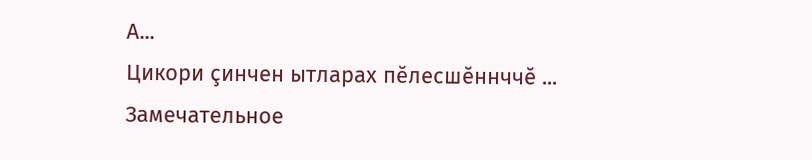А...
Цикори çинчен ытларах пĕлесшĕннччĕ ...
Замечательное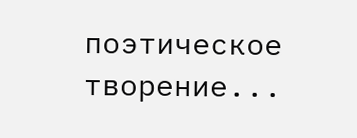поэтическое творение...